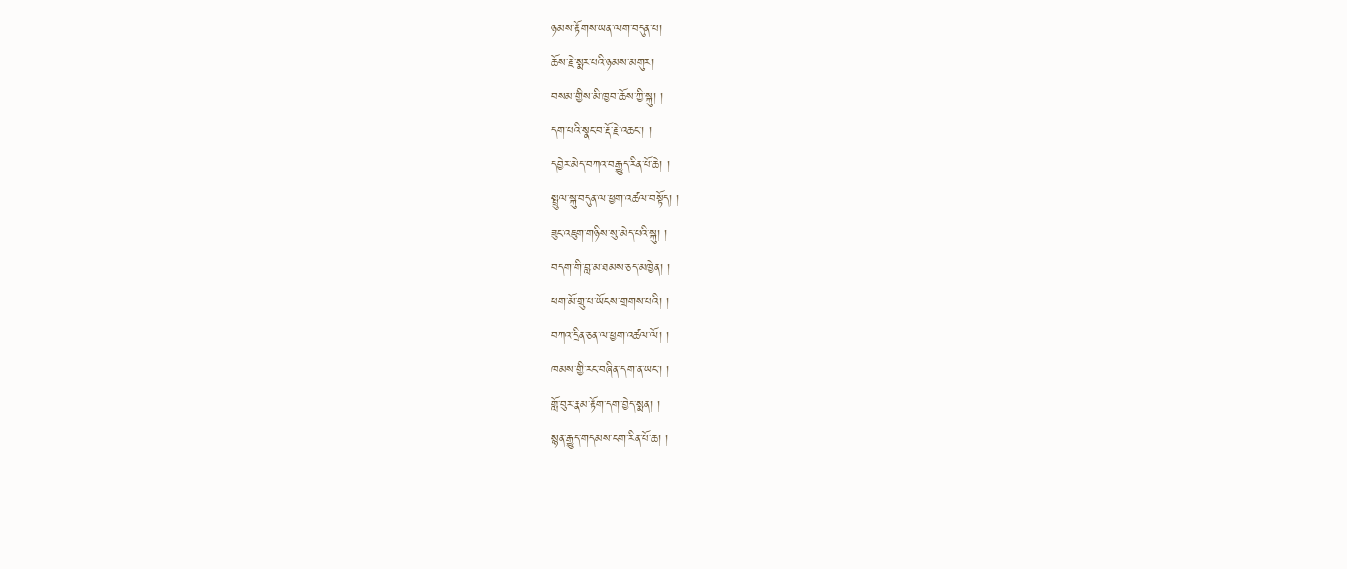ཉམས་རྟོགས་ཡན་ལག་བདུན་པ།
ཆོས་རྗེ་སྨར་པའི་ཉམས་མགུར།
བསམ་གྱིས་མི་ཁྱབ་ཆོས་ཀྱི་སྐུ། །
དག་པའི་སྣང་བ་རྡོ་རྗེ་འཆང་། །
དབྱེར་མེད་བཀའ་བརྒྱུད་རིན་པོ་ཆེ། །
སྤྲུལ་སྐུ་བདུན་ལ་ཕྱག་འཚལ་བསྟོད། །
ཟུང་འཇུག་གཉིས་སུ་མེད་པའི་སྐུ། །
བདག་གི་བླ་མ་ཐམས་ཅད་མཁྱེན། །
ཕག་མོ་གྲུ་པ་ཡོངས་གྲགས་པའི། །
བཀའ་དྲིན་ཅན་ལ་ཕྱག་འཚལ་ལོ། །
ཁམས་གྱི་རང་བཞིན་དག་ན་ཡང་། །
གློ་བུར་རྣམ་རྟོག་དག་བྱེད་སྨན། །
སྙན་རྒྱུད་གདམས་ངག་རིན་པོ་ཆ། །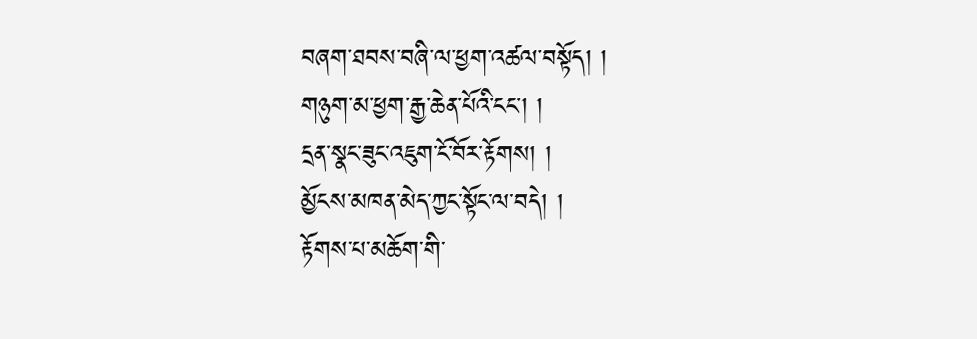བཞག་ཐབས་བཞི་ལ་ཕྱག་འཚལ་བསྟོད། །
གཉུག་མ་ཕྱག་རྒྱ་ཆེན་པོའི་ངང་། །
དྲན་སྣང་ཟུང་འཇུག་ངོ་བོར་རྟོགས། །
མྱོངས་མཁན་མེད་ཀྱང་སྟོང་ལ་བདེ། །
རྟོགས་པ་མཆོག་གི་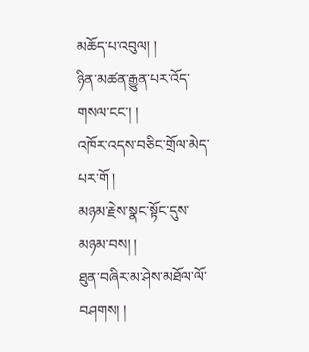མཆོད་པ་འབུལ། །
ཉིན་མཚན་རྒྱུན་པར་འོད་གསལ་ངང་། །
འཁོར་འདས་བཅིང་གྲོལ་མེད་པར་གོ །
མཉམ་རྗེས་སྣང་སྟོང་དུས་མཉམ་བས། །
ཐུན་བཞིར་མ་ཤེས་མཐོལ་ལོ་བཤགས། །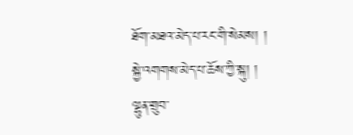ཐོག་མཐའ་མེད་པ་རང་གི་སེམས། །
སྐྱེ་འགགས་མེད་པ་ཆོས་ཀྱི་སྐུ། །
ལྷུན་གྲུབ་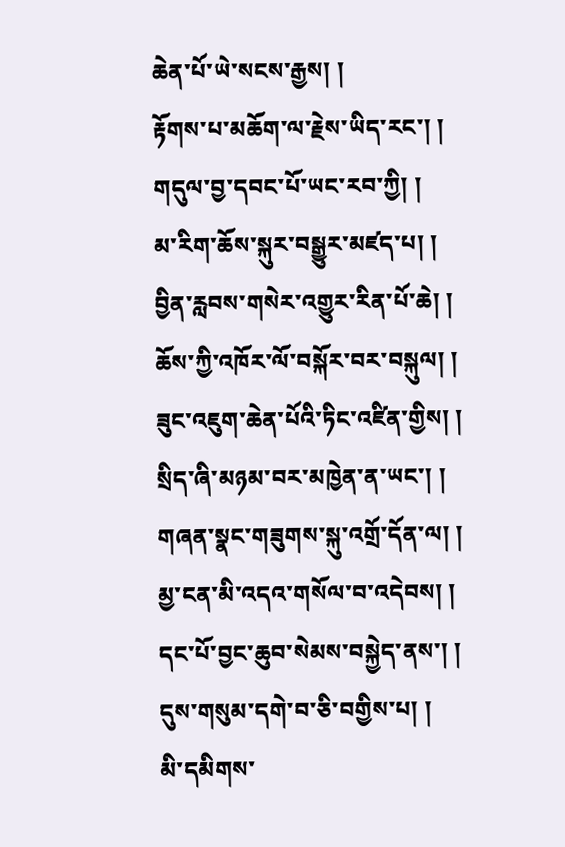ཆེན་པོ་ཡེ་སངས་རྒྱས། །
རྟོགས་པ་མཆོག་ལ་རྗེས་ཡིད་རང་། །
གདུལ་བྱ་དབང་པོ་ཡང་རབ་ཀྱི། །
མ་རིག་ཆོས་སྐུར་བསྒྱུར་མཛད་པ། །
བྱིན་རླབས་གསེར་འགྱུར་རིན་པོ་ཆེ། །
ཆོས་ཀྱི་འཁོར་ལོ་བསྐོར་བར་བསྐུལ། །
ཟུང་འཇུག་ཆེན་པོའི་ཏིང་འཛིན་གྱིས། །
སྲིད་ཞི་མཉམ་བར་མཁྱེན་ན་ཡང་། །
གཞན་སྣང་གཟུགས་སྐུ་འགྲོ་དོན་ལ། །
མྱ་ངན་མི་འདའ་གསོལ་བ་འདེབས། །
དང་པོ་བྱང་ཆུབ་སེམས་བསྐྱེད་ནས་། །
དུས་གསུམ་དགེ་བ་ཅི་བགྱིས་པ། །
མི་དམིགས་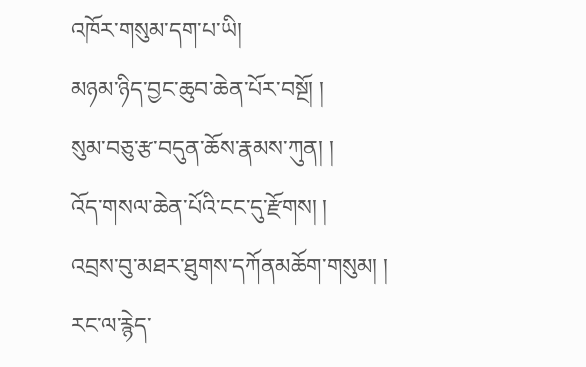འཁོར་གསུམ་དག་པ་ཡི།
མཉམ་ཉིད་བྱང་ཆུབ་ཆེན་པོར་བསྔོ། །
སུམ་བཅུ་རྩ་བདུན་ཆོས་རྣམས་ཀུན། །
འོད་གསལ་ཆེན་པོའི་ངང་དུ་རྫོགས། །
འབྲས་བུ་མཐར་ཐུགས་དཀོནམཆོག་གསུམ། །
རང་ལ་རྙེད་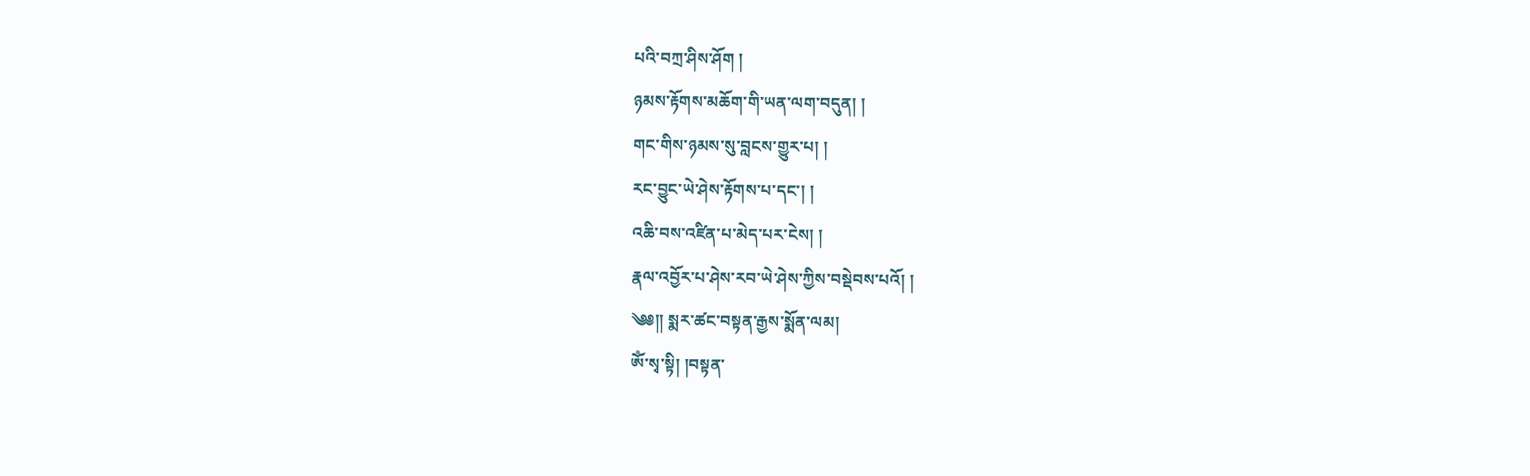པའི་བཀྲ་ཤིས་ཤོག །
ཉམས་རྟོགས་མཆོག་གི་ཡན་ལག་བདུན། །
གང་གིས་ཉམས་སུ་བླངས་གྱུར་པ། །
རང་བྱུང་ཡེ་ཤེས་རྟོགས་པ་དང་། །
འཆི་བས་འཛིན་པ་མེད་པར་ངེས། །
རྣལ་འབྱོར་པ་ཤེས་རབ་ཡེ་ཤེས་ཀྱིས་བསྡེབས་པའོ། །
༄༅།། སྨར་ཚང་བསྟན་རྒྱས་སྨོན་ལམ།
ཨོཾ་སྭ་སྟི། །བསྟན་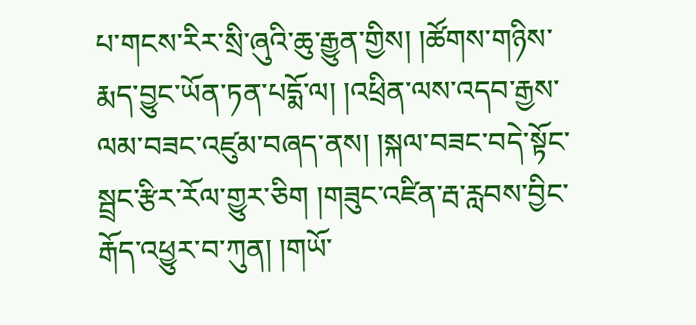པ་གངས་རིར་སྲི་ཞུའི་ཆུ་རྒྱུན་གྱིས། །ཚོགས་གཉིས་རྨད་བྱུང་ཡོན་ཏན་པདྨོ་ལ། །འཕྲིན་ལས་འདབ་རྒྱས་ལམ་བཟང་འཛུམ་བཞད་ནས། །སྐལ་བཟང་བདེ་སྟོང་སྦྲང་རྩིར་རོལ་གྱུར་ཅིག །གཟུང་འཛིན་རྦ་རླབས་བྱིང་རྒོད་འཕྱུར་བ་ཀུན། །གཡོ་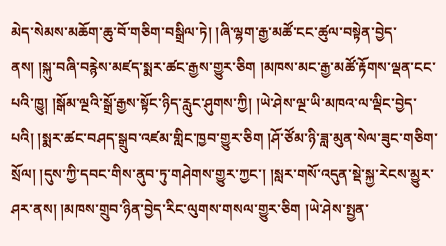མེད་སེམས་མཆོག་ཆུ་བོ་གཅིག་བསྒྲིལ་ཏེ། །ཞི་ལྷག་རྒྱ་མཚོ་ངང་ཚུལ་བསྟེན་བྱེད་ནས། །སྐུ་བཞི་བརྙེས་མཛད་སྨར་ཚང་རྒྱས་གྱུར་ཅིག །མཁས་མང་རྒྱ་མཚོ་རྟོགས་ལྡན་ངང་པའི་ཁྱུ། །སྒོམ་ལྔའི་སྒྲོ་རྒྱས་སྟོང་ཉིད་རླུང་ཤུགས་ཀྱི། །ཡེ་ཤེས་ལྔ་ཡི་མཁའ་ལ་ལྡིང་བྱེད་པའི། །སྨར་ཚང་བཤད་སྒྲུབ་འཛམ་གླིང་ཁྱབ་གྱུར་ཅིག །ཤོ་ཙོམ་ཉི་ཟླ་མུན་སེལ་ཟུང་གཅིག་སྲོལ། །དུས་ཀྱི་དབང་གིས་ནུབ་ཏུ་གཤེགས་གྱུར་ཀྱང་། །སླར་གསོ་འདུན་སྡེ་སྐྱ་རེངས་མྱུར་ཤར་ནས། །མཁས་གྲུབ་ཉིན་བྱེད་རིང་ལུགས་གསལ་གྱུར་ཅིག །ཡེ་ཤེས་སྤྱན་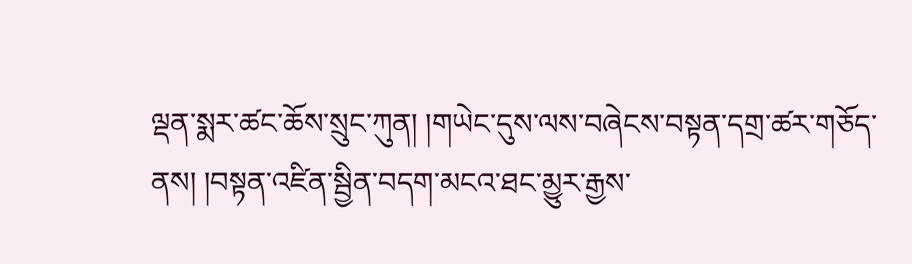ལྡན་སྨར་ཚང་ཆོས་སྲུང་ཀུན། །གཡེང་དུས་ལས་བཞེངས་བསྟན་དགྲ་ཚར་གཅོད་ནས། །བསྟན་འཛིན་སྦྱིན་བདག་མངའ་ཐང་མྱུར་རྒྱས་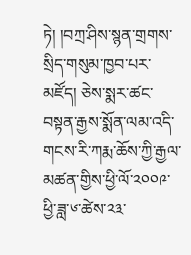ཏེ། །བཀྲ་ཤིས་སྙན་གྲགས་སྲིད་གསུམ་ཁྱབ་པར་མཛོད། ཅེས་སྨར་ཚང་བསྟན་རྒྱས་སྨོན་ལམ་འདི་གངས་རི་ཀརྨ་ཆོས་ཀྱི་རྒྱལ་མཚན་གྱིས་ཕྱི་ལོ་༢༠༠༩་ཕྱི་ཟླ་༦་ཚེས་༢༣་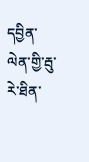དབྱིན་ལེན་གྱི་རྦུ་རེ་ཐིན་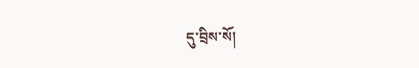དུ་བྲིས་སོ།